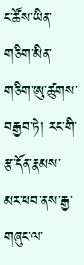ང་ཚོས་ཡིན་གཅིག་མིན་གཅིག་ཨུ་ཚུགས་བརྒྱབ་ཏེ། རང་གི་རྩ་དོན་རྣམས་མར་ཕབ་ནས་རྒྱ་གཞུང་ལ་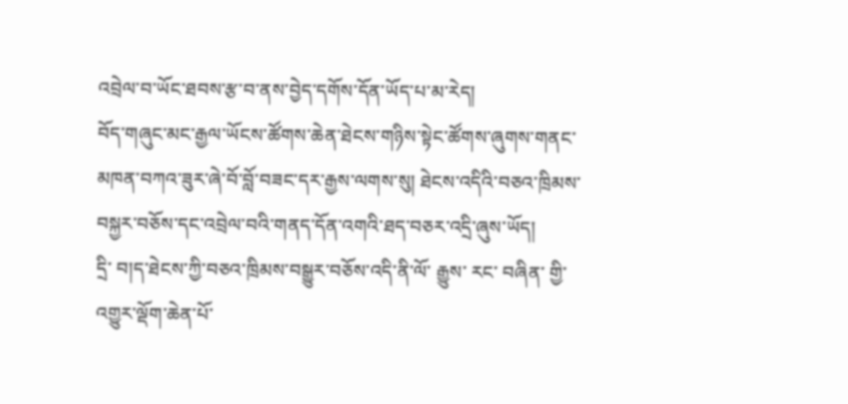འབྲེལ་བ་ཡོང་ཐབས་རྩ་བ་ནས་བྱེད་དགོས་དོན་ཡོད་པ་མ་རེད།
བོད་གཞུང་མང་རྒྱལ་ཡོངས་ཚོགས་ཆེན་ཐེངས་གཉིས་སྟེང་ཚོགས་ཞུགས་གནང་མཁན་བཀའ་ཟུར་ཞེ་བོ་བློ་བཟང་དར་རྒྱས་ལགས་སུ། ཐེངས་འདིའི་བཅའ་ཁྲིམས་བསྐྱར་བཅོས་དང་འབྲེལ་བའི་གནད་དོན་འགའི་ཐད་བཅར་འདྲི་ཞུས་ཡོད།
དྲི་ བ།ད་ཐེངས་ཀྱི་བཅའ་ཁྲིམས་བསྒྱུར་བཅོས་འདི་ནི་ལོ་ རྒྱུས་ རང་ བཞིན་ གྱི་འགྱུར་ལྡོག་ཆེན་པོ་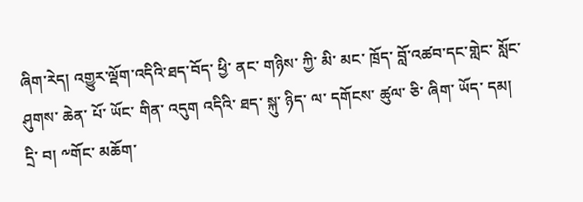ཞིག་རེད། འགྱུར་ལྡོག་འདིའི་ཐད་བོད་ ཕྱི་ ནང་ གཉིས་ ཀྱི་ མི་ མང་ ཁྲོད་ བློ་འཚབ་དང་གླེང་ སློང་ ཤུགས་ ཆེན་ པོ་ ཡོང་ གིན་ འདུག འདིའི་ ཐད་ སྐུ་ ཉིད་ ལ་ དགོངས་ ཚུལ་ ཅི་ ཞིག་ ཡོད་ དམ།
དྲི་ བ། ༸གོང་ མཆོག་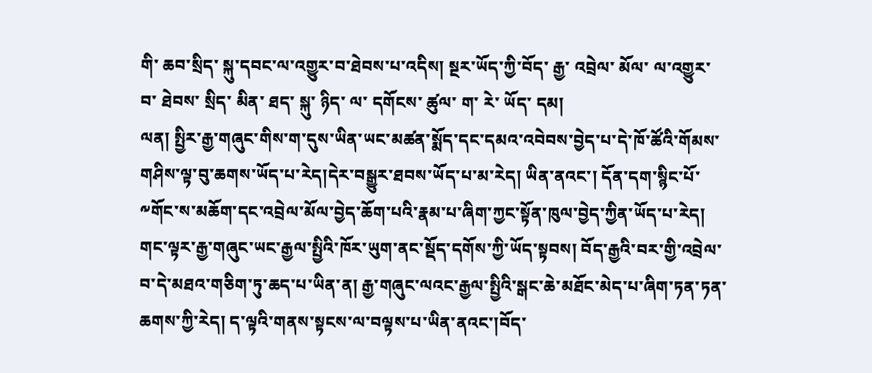གི་ ཆབ་སྲིད་ སྐུ་དབང་ལ་འགྱུར་བ་ཐེབས་པ་འདིས། སྔར་ཡོད་ཀྱི་བོད་ རྒྱ་ འབྲེལ་ མོལ་ ལ་འགྱུར་ བ་ ཐེབས་ སྲིད་ མིན་ ཐད་ སྐུ་ ཉིད་ ལ་ དགོངས་ ཚུལ་ ག་ རེ་ ཡོད་ དམ།
ལན། སྤྱིར་རྒྱ་གཞུང་གིས་ག་དུས་ཡིན་ཡང་མཚན་སྨོད་དང་དམའ་འབེབས་བྱེད་པ་དེ་ཁོ་ཚོའི་གོམས་གཤིས་ལྟ་བུ་ཆགས་ཡོད་པ་རེད།དེར་བསྒྱུར་ཐབས་ཡོད་པ་མ་རེད། ཡིན་ནའང་། དོན་དག་སྙིང་པོ་༸གོང་ས་མཆོག་དང་འབྲེལ་མོལ་བྱེད་ཆོག་པའི་རྣམ་པ་ཞིག་ཀྱང་སྟོན་ཁུལ་བྱེད་ཀྱིན་ཡོད་པ་རེད། གང་ལྟར་རྒྱ་གཞུང་ཡང་རྒྱལ་སྤྱིའི་ཁོར་ཡུག་ནང་སྡོད་དགོས་ཀྱི་ཡོད་སྟབས། བོད་རྒྱའི་བར་གྱི་འབྲེལ་བ་དེ་མཐའ་གཅིག་ཏུ་ཆད་པ་ཡིན་ན། རྒྱ་གཞུང་ལའང་རྒྱལ་སྤྱིའི་སྒང་ཆེ་མཐོང་མེད་པ་ཞིག་ཏན་ཏན་ཆགས་ཀྱི་རེད། ད་ལྟའི་གནས་སྟངས་ལ་བལྟས་པ་ཡིན་ནའང་།བོད་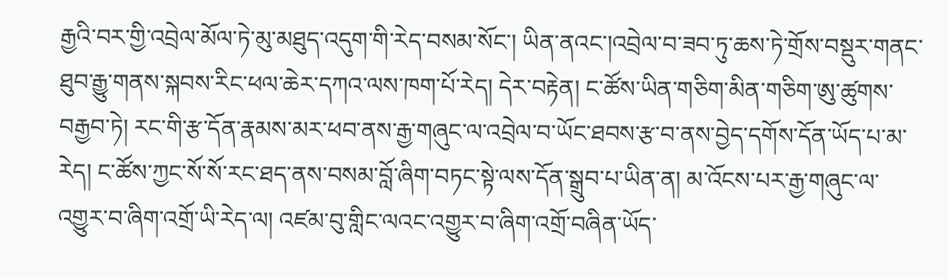རྒྱའི་བར་གྱི་འབྲེལ་མོལ་ཏེ་མུ་མཐུད་འདུག་གི་རེད་བསམ་སོང་། ཡིན་ནའང་།འབྲེལ་བ་ཟབ་ཏུ་ཆས་ཏེ་གྲོས་བསྡུར་གནང་ཐུབ་རྒྱུ་གནས་སྐབས་རིང་ཕལ་ཆེར་དཀའ་ལས་ཁག་པོ་རེད། དེར་བརྟེན། ང་ཚོས་ཡིན་གཅིག་མིན་གཅིག་ཨུ་ཚུགས་བརྒྱབ་ཏེ། རང་གི་རྩ་དོན་རྣམས་མར་ཕབ་ནས་རྒྱ་གཞུང་ལ་འབྲེལ་བ་ཡོང་ཐབས་རྩ་བ་ནས་བྱེད་དགོས་དོན་ཡོད་པ་མ་རེད། ང་ཚོས་ཀྱང་སོ་སོ་རང་ཐད་ནས་བསམ་བློ་ཞིག་བཏང་སྟེ་ལས་དོན་སྒྲུབ་པ་ཡིན་ན། མ་འོངས་པར་རྒྱ་གཞུང་ལ་འགྱུར་བ་ཞིག་འགྲོ་ཡི་རེད་ལ། འཛམ་བུ་གླིང་ལའང་འགྱུར་བ་ཞིག་འགྲོ་བཞིན་ཡོད་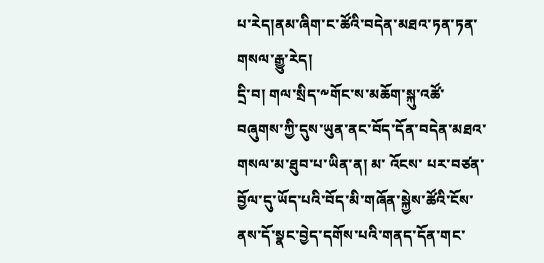པ་རེད།ནམ་ཞིག་ང་ཚོའི་བདེན་མཐའ་ཏན་ཏན་གསལ་རྒྱུ་རེད།
དྲི་བ། གལ་སྲིད་༸གོང་ས་མཆོག་སྐུ་འཚོ་བཞུགས་ཀྱི་དུས་ཡུན་ནང་བོད་དོན་བདེན་མཐའ་གསལ་མ་ཐུབ་པ་ཡིན་ན། མ་ འོངས་ པར་བཙན་བྱོལ་དུ་ཡོད་པའི་བོད་མི་གཞོན་སྐྱེས་ཚོའི་ངོས་ནས་དོ་སྣང་བྱེད་དགོས་པའི་གནད་དོན་གང་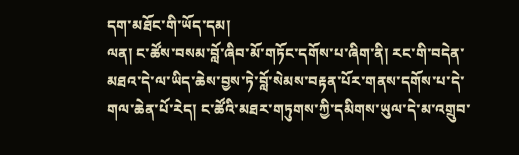དག་མཐོང་གི་ཡོད་དམ།
ལན། ང་ཚོས་བསམ་བློ་ཞིབ་མོ་གཏོང་དགོས་པ་ཞིག་ནི། རང་གི་བདེན་མཐའ་དེ་ལ་ཡིད་ཆེས་བྱས་ཏེ་བློ་སེམས་བརྟན་པོར་གནས་དགོས་པ་དེ་གལ་ཆེན་པོ་རེད། ང་ཚོའི་མཐར་གཏུགས་ཀྱི་དམིགས་ཡུལ་དེ་མ་འགྲུབ་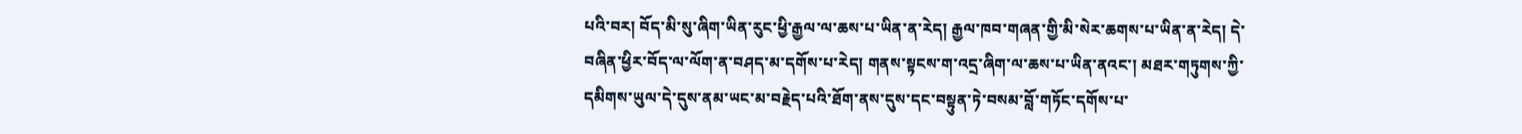པའི་བར། བོད་མི་སུ་ཞིག་ཡིན་རུང་ཕྱི་རྒྱལ་ལ་ཆས་པ་ཡིན་ན་རེད། རྒྱལ་ཁབ་གཞན་གྱི་མི་སེར་ཆགས་པ་ཡིན་ན་རེད། དེ་བཞིན་ཕྱིར་བོད་ལ་ལོག་ན་བཤད་མ་དགོས་པ་རེད། གནས་སྟངས་ག་འདྲ་ཞིག་ལ་ཆས་པ་ཡིན་ནའང་། མཐར་གཏུགས་ཀྱི་དམིགས་ཡུལ་དེ་དུས་ནམ་ཡང་མ་བརྗེད་པའི་ཐོག་ནས་དུས་དང་བསྟུན་ཏེ་བསམ་བློ་གཏོང་དགོས་པ་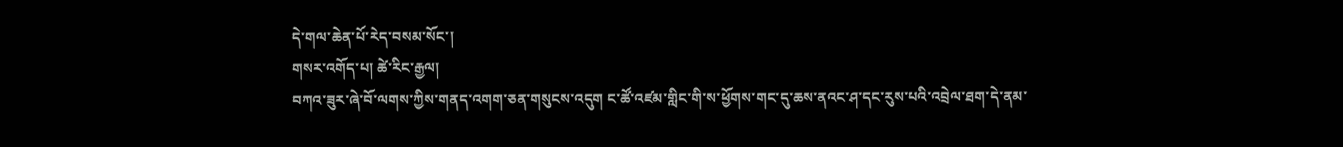དེ་གལ་ཆེན་པོ་རེད་བསམ་སོང་།
གསར་འགོད་པ། ཚེ་རིང་རྒྱལ།
བཀའ་ཟུར་ཞེ་བོ་ལགས་ཀྱིས་གནད་འགག་ཅན་གསུངས་འདུག ང་ཚོ་འཛམ་གླིང་གི་ས་ཕྱོགས་གང་དུ་ཆས་ནའང་ཤ་དང་རུས་པའི་འབྲེལ་ཐག་དེ་ནམ་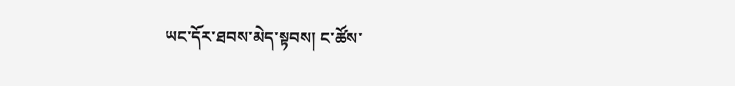ཡང་དོར་ཐབས་མེད་སྟབས། ང་ཚོས་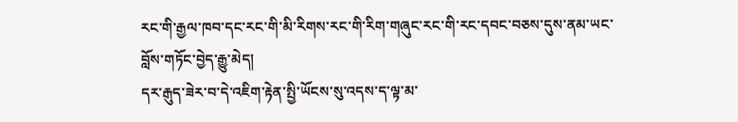རང་གི་རྒྱལ་ཁབ་དང་རང་གི་མི་རིགས་རང་གི་རིག་གཞུང་རང་གི་རང་དབང་བཅས་དུས་ནམ་ཡང་བློས་གཏོང་བྱེད་རྒྱུ་མེད།
དར་རྒུད་ཟེར་བ་དེ་འཇིག་རྟེན་སྤྱི་ཡོངས་སུ་འདས་ད་ལྟ་མ་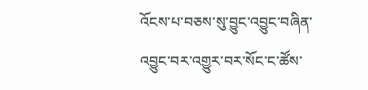འོངས་པ་བཅས་སུ་བྱུང་འབྱུང་བཞིན་འབྱུང་བར་འགྱུར་བར་སོང་ང་ཚོས་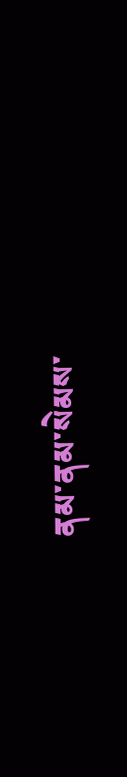ནམ་ནམ་སེམས་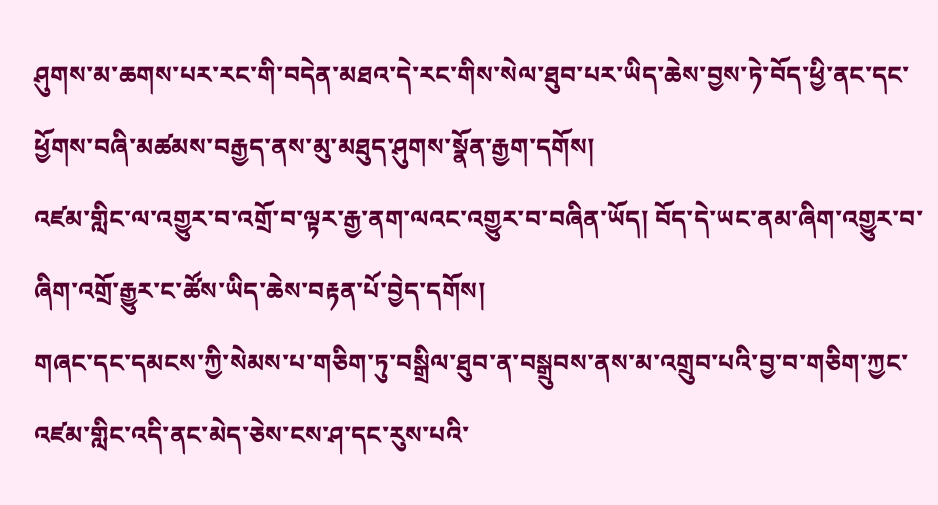ཤུགས་མ་ཆགས་པར་རང་གི་བདེན་མཐའ་དེ་རང་གིས་སེལ་ཐུབ་པར་ཡིད་ཆེས་བྱས་ཏེ་བོད་ཕྱི་ནང་དང་ཕྱོགས་བཞི་མཚམས་བརྒྱད་ནས་མུ་མཐུད་ཤུགས་སྣོན་རྒྱག་དགོས།
འཛམ་གླིང་ལ་འགྱུར་བ་འགྲོ་བ་ལྟར་རྒྱ་ནག་ལའང་འགྱུར་བ་བཞིན་ཡོད། བོད་དེ་ཡང་ནམ་ཞིག་འགྱུར་བ་ཞིག་འགྲོ་རྒྱུར་ང་ཚོས་ཡིད་ཆེས་བརྟན་པོ་བྱེད་དགོས།
གཞང་དང་དམངས་ཀྱི་སེམས་པ་གཅིག་ཏུ་བསྒྲིལ་ཐུབ་ན་བསྒྲུབས་ནས་མ་འགྲུབ་པའི་བྱ་བ་གཅིག་ཀྱང་འཛམ་གླིང་འདི་ནང་མེད་ཅེས་ངས་ཤ་དང་རུས་པའི་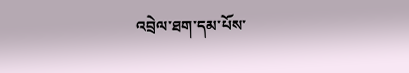འབྲེལ་ཐག་དམ་པོས་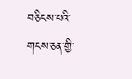བཅིངས་པའི་གངས་ཅན་གྱི་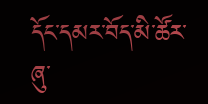དོང་དམར་བོད་མི་ཚོར་ཞུ་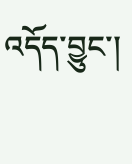འདོད་བྱུང་།